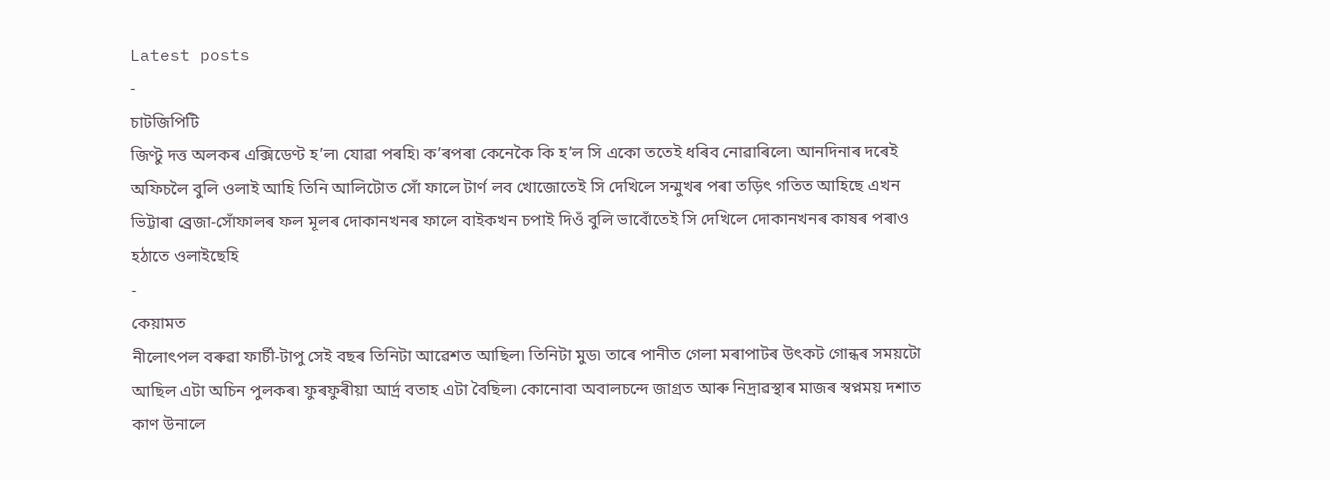Latest posts
-
চাটজিপিটি
জিণ্টু দত্ত অলকৰ এক্সিডেণ্ট হ’ল৷ যোৱা পৰহি৷ ক’ৰপৰা কেনেকৈ কি হ’ল সি একো ততেই ধৰিব নোৱাৰিলে৷ আনদিনাৰ দৰেই অফিচলৈ বুলি ওলাই আহি তিনি আলিটোত সোঁ ফালে টাৰ্ণ লব খোজোতেই সি দেখিলে সন্মুখৰ পৰা তড়িৎ গতিত আহিছে এখন ভিট্টাৰা ব্ৰেজা-সোঁফালৰ ফল মূলৰ দোকানখনৰ ফালে বাইকখন চপাই দিওঁ বুলি ভাবোঁতেই সি দেখিলে দোকানখনৰ কাষৰ পৰাও হঠাতে ওলাইছেহি
-
কেয়ামত
নীলোৎপল বৰুৱা ফাৰ্চী-টাপু সেই বছৰ তিনিটা আৱেশত আছিল৷ তিনিটা মুড৷ তাৰে পানীত গেলা মৰাপাটৰ উৎকট গোন্ধৰ সময়টো আছিল এটা অচিন পুলকৰ৷ ফুৰফুৰীয়া আৰ্দ্ৰ বতাহ এটা বৈছিল৷ কোনোবা অবালচন্দে জাগ্ৰত আৰু নিদ্ৰাৱস্থাৰ মাজৰ স্বপ্নময় দশাত কাণ উনালে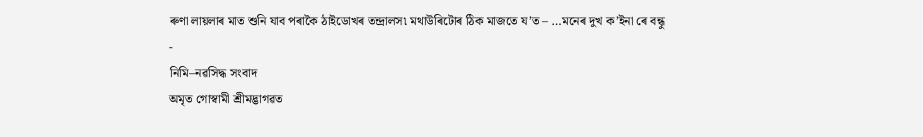ৰুণা লায়লাৰ মাত শুনি যাব পৰাকৈ ঠাইডোখৰ তন্দ্ৰালস৷ মথাউৰিটোৰ ঠিক মাজতে য’ত – …মনেৰ দুখ ক’ইনা ৰে বন্ধু
-
নিমি–নৱসিদ্ধ সংবাদ
অমৃত গোস্বামী শ্ৰীমদ্ভাগৱত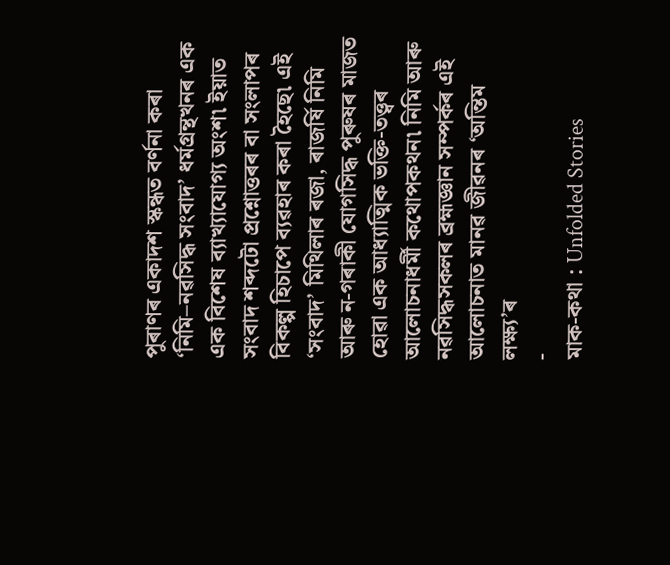পুৰাণৰ একাদশ স্কন্ধত বৰ্ণনা কৰা ‘নিমি–নৱসিদ্ধ সংবাদ’ ধৰ্মগ্ৰন্থখনৰ এক এক বিশেষ ব্যাখ্যাযোগ্য অংশ৷ ইয়াত সংবাদ শব্দটো প্ৰশ্নোত্তৰৰ বা সংলাপৰ বিকল্প হিচাপে ব্যৱহাৰ কৰা হৈছে৷ এই ‘সংবাদ’ মিথিলাৰ ৰজা, ৰাজর্ষি নিমি আৰু ন-গৰাকী যোগসিদ্ধ পুৰুষৰ মাজত হোৱা এক আধ্যাত্মিক ভক্তি-তত্ত্বৰ আলোচনাধৰ্মী কথোপকথন৷ নিমি আৰু নৱসিদ্ধসকলৰ ব্ৰহ্মজ্ঞান সম্পৰ্কৰ এই আলোচনাত মানৱ জীৱনৰ ‘অন্তিম লক্ষ্য’ৰ
-
মাক-কথা : Unfolded Stories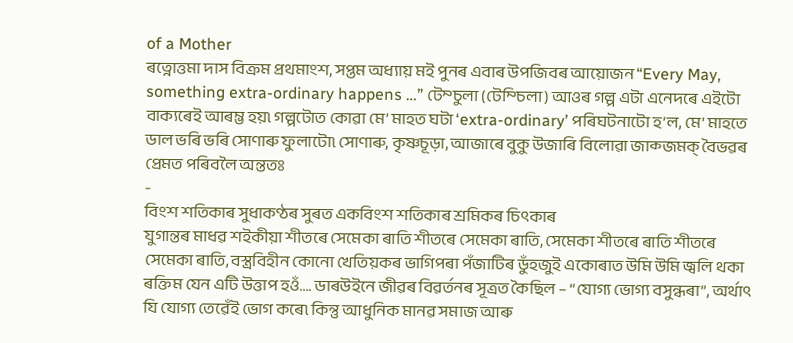of a Mother
ৰত্নোত্তমা দাস বিক্ৰম প্ৰথমাংশ, সপ্তম অধ্যায় মই পুনৰ এবাৰ উপজিবৰ আয়োজন “Every May, something extra-ordinary happens …” টেম্চুলা (টেম্চিলা) আওৰ গল্প এটা এনেদৰে এইটো বাক্যৰেই আৰম্ভ হয়৷ গল্পটোত কোৱা মে’ মাহত ঘটা ‘extra-ordinary’ পৰিঘটনাটো হ’ল, মে’ মাহতে ডাল ভৰি ভৰি সোণাৰু ফুলাটো৷ সোণাৰু, কৃষ্ণচূড়া, আজাৰে বুকু উজাৰি বিলোৱা জাক্জমক্ বৈভৱৰ প্ৰেমত পৰিবলৈ অন্ততঃ
-
বিংশ শতিকাৰ সুধাকণ্ঠৰ সুৰত একবিংশ শতিকাৰ শ্ৰমিকৰ চিৎকাৰ
যুগান্তৰ মাধৱ শইকীয়া শীতৰে সেমেকা ৰাতি শীতৰে সেমেকা ৰাতি, সেমেকা শীতৰে ৰাতি শীতৰে সেমেকা ৰাতি, বস্ত্ৰবিহীন কোনো খেতিয়কৰ ভাগিপৰা পঁজাটিৰ ডুঁহজুই একোৰাত উমি উমি জ্বলি থকা ৰক্তিম যেন এটি উত্তাপ হওঁ…. ডাৰউইনে জীৱৰ বিৱৰ্তনৰ সূত্ৰত কৈছিল – “যোগ্য ভোগ্য বসুন্ধৰা”, অৰ্থাৎ যি যোগ্য তেৱেঁই ভোগ কৰে৷ কিন্তু আধুনিক মানৱ সমাজ আৰু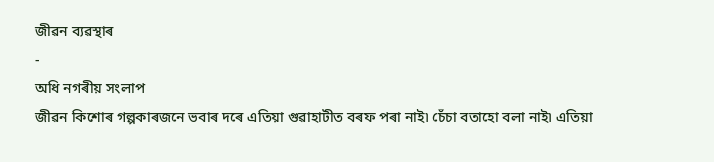জীৱন ব্যৱস্থাৰ
-
অধি নগৰীয় সংলাপ
জীৱন কিশোৰ গল্পকাৰজনে ভবাৰ দৰে এতিয়া গুৱাহাটীত বৰফ পৰা নাই৷ চেঁচা বতাহো বলা নাই৷ এতিয়া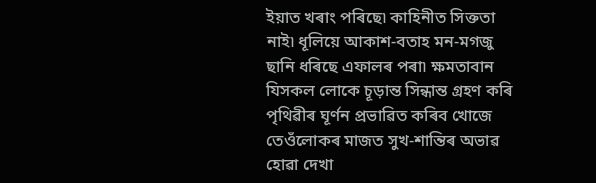ইয়াত খৰাং পৰিছে৷ কাহিনীত সিক্ততা নাই৷ ধূলিয়ে আকাশ-বতাহ মন-মগজু ছানি ধৰিছে এফালৰ পৰা৷ ক্ষমতাবান যিসকল লোকে চূড়ান্ত সিন্ধান্ত গ্ৰহণ কৰি পৃথিৱীৰ ঘূৰ্ণন প্ৰভাৱিত কৰিব খোজে তেওঁলোকৰ মাজত সুখ-শান্তিৰ অভাৱ হোৱা দেখা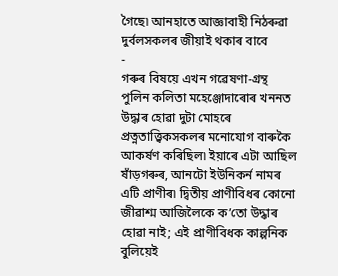গৈছে৷ আনহাতে আজ্ঞাবাহী নিঠৰুৱা দুৰ্বলসকলৰ জীয়াই থকাৰ বাবে
-
গৰুৰ বিষয়ে এখন গৱেষণা-গ্ৰন্থ
পুলিন কলিতা মহেঞ্জোদাৰোৰ খননত উদ্ধাৰ হোৱা দুটা মোহৰে প্ৰত্নতাত্ত্বিকসকলৰ মনোযোগ বাৰুকৈ আকৰ্ষণ কৰিছিল৷ ইয়াৰে এটা আছিল ষাঁড়গৰুৰ, আনটো ইউনিকৰ্ন নামৰ এটি প্ৰাণীৰ৷ দ্বিতীয় প্ৰাণীবিধৰ কোনো জীৱাশ্ম আজিলৈকে ক’তো উদ্ধাৰ হোৱা নাই; এই প্ৰাণীবিধক কাল্পনিক বুলিয়েই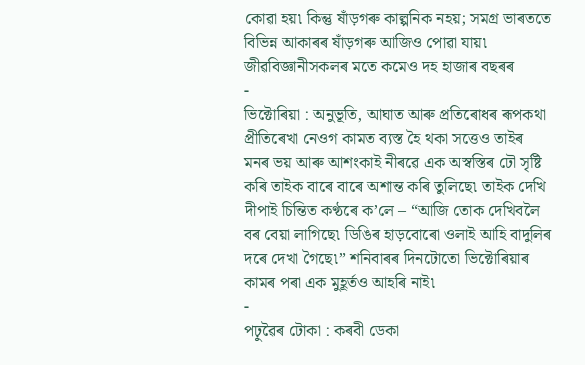কোৱা হয়৷ কিন্তু ষাঁড়গৰু কাল্পনিক নহয়; সমগ্ৰ ভাৰততে বিভিন্ন আকাৰৰ ষাঁড়গৰু আজিও পোৱা যায়৷ জীৱবিজ্ঞানীসকলৰ মতে কমেও দহ হাজাৰ বছৰৰ
-
ভিক্টোৰিয়া : অনুভূতি, আঘাত আৰু প্ৰতিৰোধৰ ৰূপকথা
প্ৰীতিৰেখা নেওগ কামত ব্যস্ত হৈ থকা সত্তেও তাইৰ মনৰ ভয় আৰু আশংকাই নীৰৱে এক অস্বস্তিৰ ঢৌ সৃষ্টি কৰি তাইক বাৰে বাৰে অশান্ত কৰি তুলিছে৷ তাইক দেখি দীপাই চিন্তিত কণ্ঠৰে ক’লে – “আজি তোক দেখিবলৈ বৰ বেয়া লাগিছে৷ ডিঙিৰ হাড়বোৰো ওলাই আহি বাদুলিৰ দৰে দেখা গৈছে৷” শনিবাৰৰ দিনটোতো ভিক্টোৰিয়াৰ কামৰ পৰা এক মুহূৰ্তও আহৰি নাই৷
-
পঢ়ুৱৈৰ টোকা : কৰবী ডেকা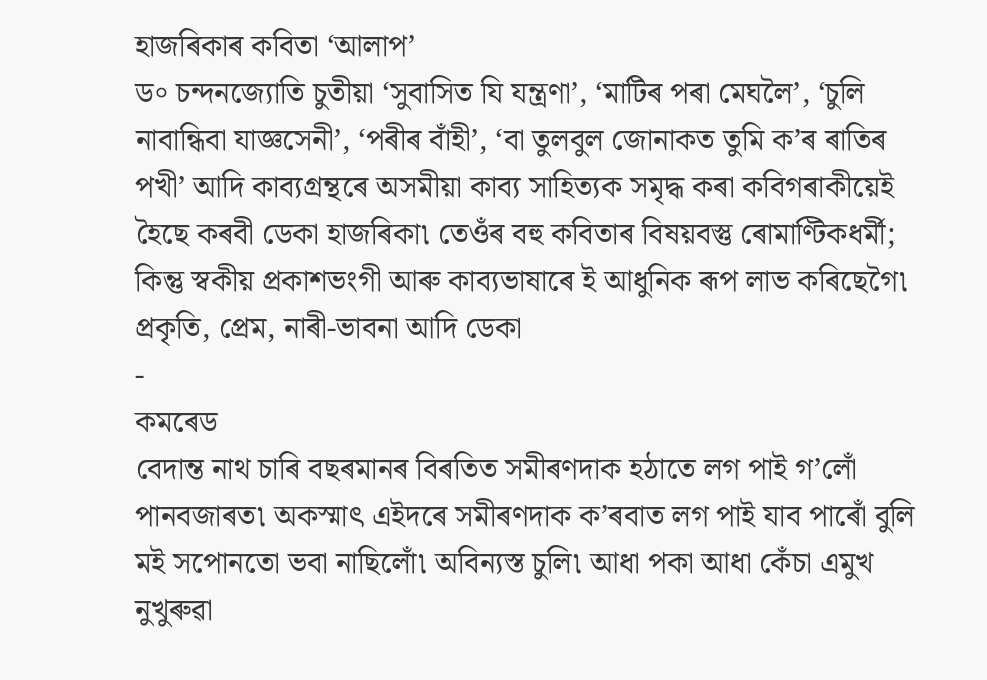হাজৰিকাৰ কবিতা ‘আলাপ’
ড॰ চন্দনজ্যোতি চুতীয়া ‘সুবাসিত যি যন্ত্ৰণা’, ‘মাটিৰ পৰা মেঘলৈ’, ‘চুলি নাবান্ধিবা যাজ্ঞসেনী’, ‘পৰীৰ বাঁহী’, ‘বা তুলবুল জোনাকত তুমি ক’ৰ ৰাতিৰ পখী’ আদি কাব্যগ্ৰন্থৰে অসমীয়া কাব্য সাহিত্যক সমৃদ্ধ কৰা কবিগৰাকীয়েই হৈছে কৰবী ডেকা হাজৰিকা৷ তেওঁৰ বহু কবিতাৰ বিষয়বস্তু ৰোমাণ্টিকধৰ্মী; কিন্তু স্বকীয় প্ৰকাশভংগী আৰু কাব্যভাষাৰে ই আধুনিক ৰূপ লাভ কৰিছেগৈ৷ প্ৰকৃতি, প্ৰেম, নাৰী-ভাবনা আদি ডেকা
-
কমৰেড
বেদান্ত নাথ চাৰি বছৰমানৰ বিৰতিত সমীৰণদাক হঠাতে লগ পাই গ’লোঁ পানবজাৰত৷ অকস্মাৎ এইদৰে সমীৰণদাক ক’ৰবাত লগ পাই যাব পাৰোঁ বুলি মই সপোনতো ভবা নাছিলোঁ৷ অবিন্যস্ত চুলি৷ আধা পকা আধা কেঁচা এমুখ নুখুৰুৱা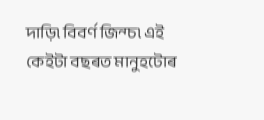দাড়ি৷ বিবৰ্ণ জিন্চ৷ এই কেইটা বছৰত মানুহটোৰ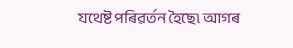যথেষ্ট পৰিৱৰ্তন হৈছে৷ আগৰ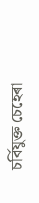চৰ্বিযুক্ত চেহেৰা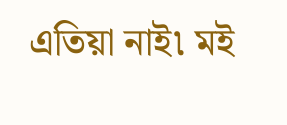এতিয়া নাই৷ মই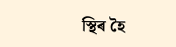স্থিৰ হৈ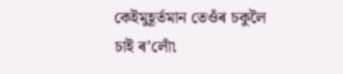কেইমুহূৰ্তমান তেওঁৰ চকুলৈ চাই ৰ’লোঁ৷